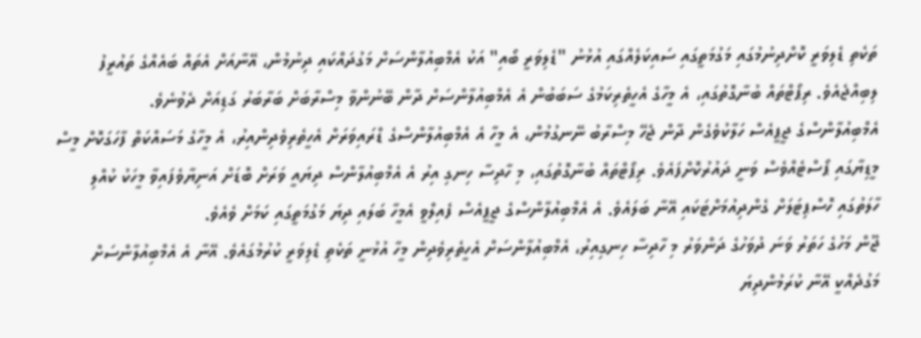ތަކެތި ޑެލިވަރީ ކޮށްދިނުމުގައި މަގުމަތީގައި ސައިކަލެއްގައި އުޅުނު "ޑެލިވަރީ ބޯއި" އަކު އެމްބިއުލާންސަށް މަގުދައްކައި ދިނުމުން، އޭނާއަށް އެތައް ބައެއްގެ ތައުރީފު ލިބިއްޖެއެވެ. ރިޕޯޓްތައް ބުނާގޮތުގައި، އެ މީހާގެ އެހީތެރިކަމުގެ ސަބަބުން އެ އެމްބިއުލާންސަށް ދާން ބޭނުންވާ މިސްރާބަށް ބަރާބަރު ގަޑިއަށް ދެވުނެވެ.
އެމްބިއުލާންސްގެ ޖީޕީއެސް ހަލާކުވެގެން ދާން ޖެހޭ މިސްރާބު ނޭނގުމުން، އެ މީހާ އެ އެމްބިއުލާންސްގެ ޑްރައިވަރަށް އެހީތެރިވެދިންއިރު، އެ މީހާގެ މަސައްކަތް ފާހަގަކޮށް މީސް މީޑިޔާގައި ޕޯސްޓެއްވެސް ވަނީ ދައުރުކޮށްފައެވެ. ރިޕޯޓްތައް ބުނާގޮތުގައި، މި ހާދިސާ ހިނގި އިރު އެ އެމްބިއުލާންސް ދިޔައީ ވަރަށް ބޮޑަށް އަނިޔާވެފައިވާ މީހަކު ކުއްލި ހާލަތުގައި ހޮސްޕިޓަލަށް ގެންދިއުމަށްޓަކައި އޭނާ ބަލައެވެ. އެ އެމްބިއުލާންސްގެ ޖީޕީއެސް ފެއިލްވީ އެމީހާ ބަލައި ދިޔަ މަގުމަތީގައި ކަމަށް ވެއެވެ.
ޖޫން މަހުގެ ހަތަރު ވަނަ ދުވަހުގެ ދަންވަރު މި ހާދިސާ ހިނގިއިރު، އެމްބިއުލާންސަށް އެހީތެރިވެދިން މީހާ އުޅުނީ ތަކެތި ޑެލިވަރީ ކުރުމުގައެވެ. އޭނާ އެ އެމްބިއުލާންސަށް މަގުދެއްކީ އޭނާ ކުރަމުންދިޔަ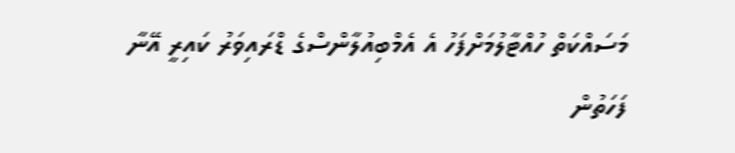މަސައްކަތް ހުއްޓާލުމަށްފަހު އެ އެމްބިއުލާންސްގެ ޑްރައިވަރު ކައިރީ އޭނާ ފަހަތުން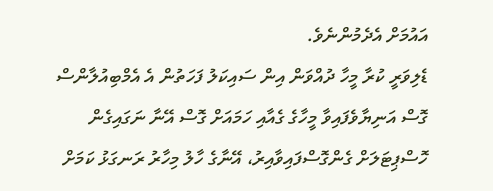އައުމަށް އެދެމުންނެވެ.
ޑެލިވަރީ ކުރާ މީހާ ދުއްވަން އިން ސައިކަލު ފަހަތުން އެ އެމްބިއުލާންސް ގޮސް އަނިޔާވެފައިވާ މީހާގެ ގެއާއި ހަމައަށް ގޮސް އޭނާ ނަގައިގެން ހޮސްޕިޓަލަށް ގެންގޮސްފައިވާއިރު، އޭނާގެ ހާލު މިހާރު ރަނގަޅު ކަމަށް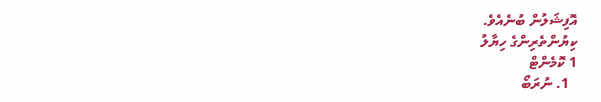އޮފިޝަލުން ބުނެއެވެ.
ކިޔުންތެރިންގެ ހިޔާލު
1 ކޮމެންޓް
  1. ނުރަބޯ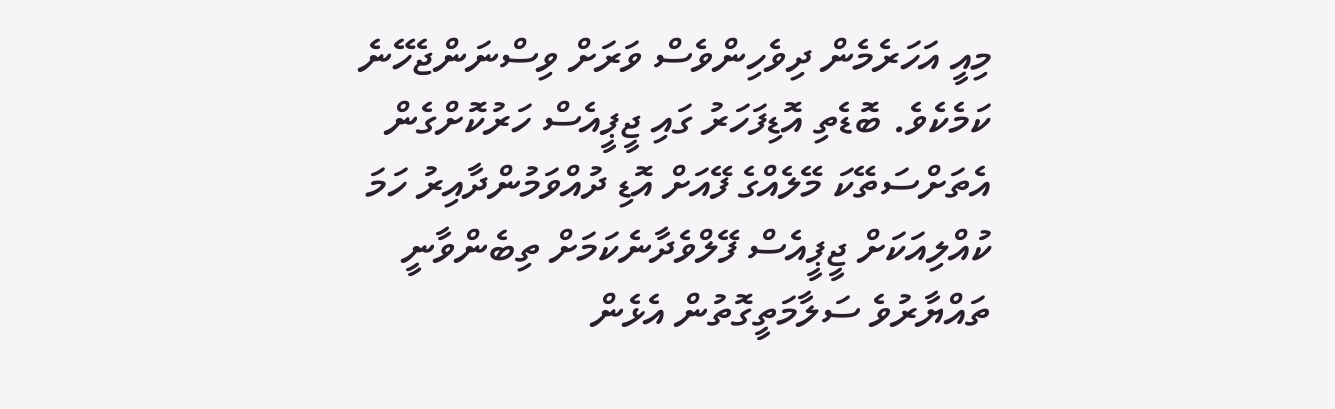މިއީ އަހަރެމެން ދިވެހިންވެސް ވަރަށް ވިސްނަންޖެހޭނެ ކަމެކެވެ. ބޮޑެތި އޮޑިފަހަރު ގައި ޖީޕީއެސް ހަރުކޮށްގެން އެތަށްސަތޭކަ މޭލެއްގެ ފޭއަށް އޮޑި ދުއްވަމުންދާއިރު ހަމަ ކުއްލިއަކަށް ޖީޕީއެސް ފޭލްވެދާނެކަމަށް ތިބެންވާނީ ތައްޔާރުވެ ސަލާމަތީގޮތުން އެޅެން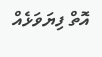އޮތް ފިޔަވަޅެއް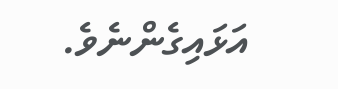އަޅައިގެންނެވެ.